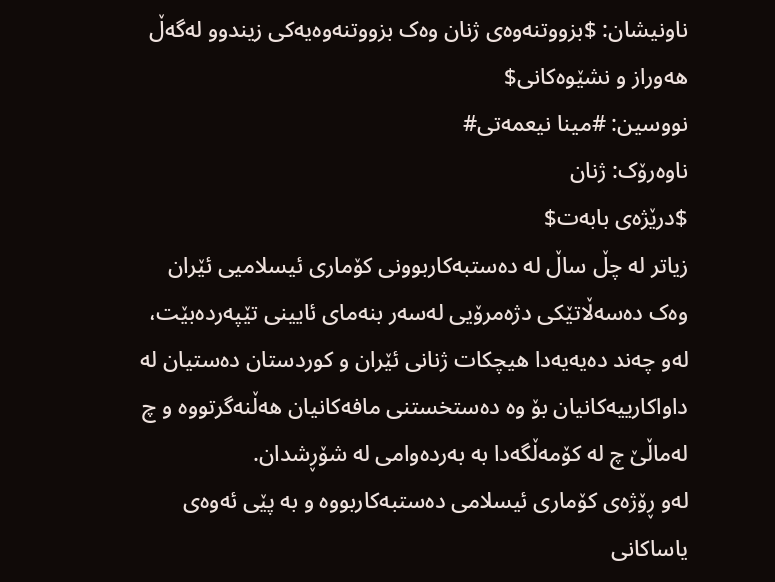ناونیشان: $بزووتنەوەی ژنان وەک بزووتنەوەیەکی زیندوو لەگەڵ هەوراز و نشێوەکانی$
نووسین: #مینا نیعمەتی#
ناوەرۆک: ژنان
$درێژەی بابەت$
زیاتر لە چڵ ساڵ لە دەستبەکاربوونی کۆماری ئیسلامیی ئێران وەک دەسەڵاتێکی دژەمرۆیی لەسەر بنەمای ئایینی تێپەردەبێت، لەو چەند دەیەیەدا ھیچکات ژنانی ئێران و کوردستان دەستیان لە داواکارییەکانیان بۆ وە دەستخستنی مافەکانیان ھەڵنەگرتووە و چ لەماڵێ چ لە کۆمەڵگەدا بە بەردەوامی لە شۆڕشدان.
لەو ڕۆژەی کۆماری ئیسلامی دەستبەکاربووە و بە پێی ئەوەی یاساکانی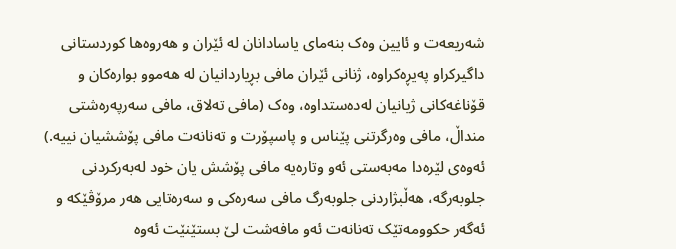شەریعەت و ئایین وەک بنەمای یاسادانان لە ئێران و ھەروەھا کوردستانی داگیرکراو پەیڕەکراوە، ژنانی ئێران مافی بڕیاردانیان لە ھەموو بوارەکان و قۆناغەکانی ژیانیان لەدەستداوە، وەک (مافی تەلاق، مافی سەرپەرەشتی منداڵ، مافی وەرگرتنی پێناس و پاسپۆرت و تەنانەت مافی پۆششیان نییە.)
ئەوەی لێرەدا مەبەستی ئەو وتارەیە مافی پۆشش یان خود لەبەرکردنی جلوبەرگە، هەڵبژاردنی جلوبەرگ مافی سەرەکی و سەرەتایی هەر مرۆڤێکە و ئەگەر حکوومەتێک تەنانەت ئەو مافەشت لێ بستێنێت ئەوە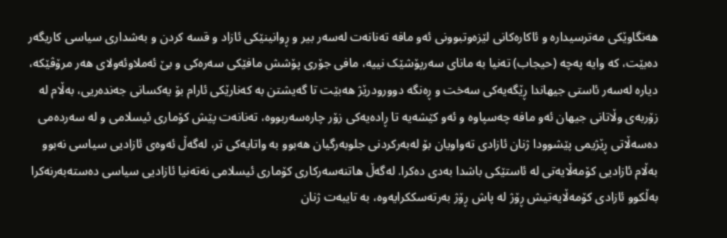ھەنگاوێکی مەترسیدارە و ئاکارەکانی لێزەوتبوونی ئەو مافە تەنانەت لەسەر بیر و ڕوانینێکی ئازاد و قسە کردن و بەشداری سیاسی کاریگەر دەبێت، کە وایە پەچە (حیجاب) تەنیا بە مانای سەرپۆشێک نییە، مافی جۆری پۆشش مافێکی سەرەکی و بێ ئەملاوئەولای ھەر مرۆڤێکە، دیارە لەسەر ئاستی جیھاندا ڕێگەیەکی سەخت و ڕەنگە دوورودرێژ ھەبێت تا گەیشتن بە کەنارێکی ئارام بۆ یەکسانی جەندەریی، بەڵام لە زۆربەی وڵاتانی جیھان ئەو مافە چەسپاوە و ئەو کێشەیە تا ڕادەیەکی زۆر چارەسەربووە، تەنانەت پێش کۆماری ئیسلامی و لە سەردەمی دەسەڵاتی ڕێژیمی پێشوودا ژنان ئازادی تەواویان بۆ لەبەرکردنی جلوبەرگیان ھەبوو بە واتایەکی تر، لەگەڵ ئەوەی ئازادیی سیاسی نەبوو بەڵام ئازادیی کۆمەڵایەتی لە ئاستێکی باشدا بەدی دەکرا. لەگەڵ ھاتنەسەرکاری کۆماری ئیسلامی نەتەنیا ئازادیی سیاسی دەستەبەرنەکرا بەڵکوو ئازادی کۆمەڵایەتیش ڕۆژ لە پاش ڕۆژ بەرتەسککرایەوە، بە تایبەت ژنان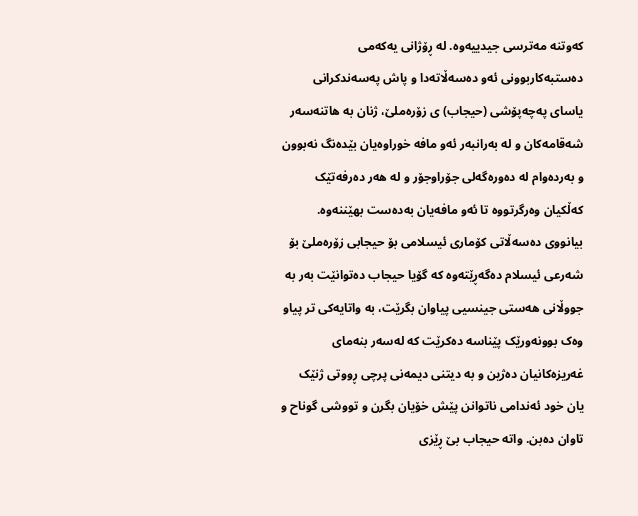کەوتنە مەترسی جیدییەوە. لە ڕۆژانی یەکەمی دەستبەکاربوونی ئەو دەسەڵاتەدا و پاش پەسەندکرانی یاسای پەچەپۆشی (حیجاب) ی زۆرەملێ، ژنان بە ھاتنەسەر شەقامەکان و لە بەرانبەر ئەو مافە خوراوەیان بێدەنگ نەبوون و بەردەوام لە دەورەگەلی جۆراوجۆر و لە ھەر دەرفەتێک کەڵکیان وەرگرتووە تا ئەو مافەیان بەدەست بھێننەوە. بیانووی دەسەڵاتی کۆماری ئیسلامی بۆ حیجابی زۆرەملێ بۆ شەرعی ئیسلام دەگەڕێتەوە کە گۆیا حیجاب دەتوانێت بەر بە جووڵانی هەستی جینسیی پیاوان بگرێت، بە واتایەکی تر پیاو وەک بوونەورێک پێناسە دەکرێت کە لەسەر بنەمای غەریزەکانیان دەژین و بە دیتنی دیمەنی پرچی ڕووتی ژنێک یان خود ئەندامی ناتوانن پێش خۆیان بگرن و تووشی گوناح و تاوان دەبن. واتە حیجاب بێ ڕێزی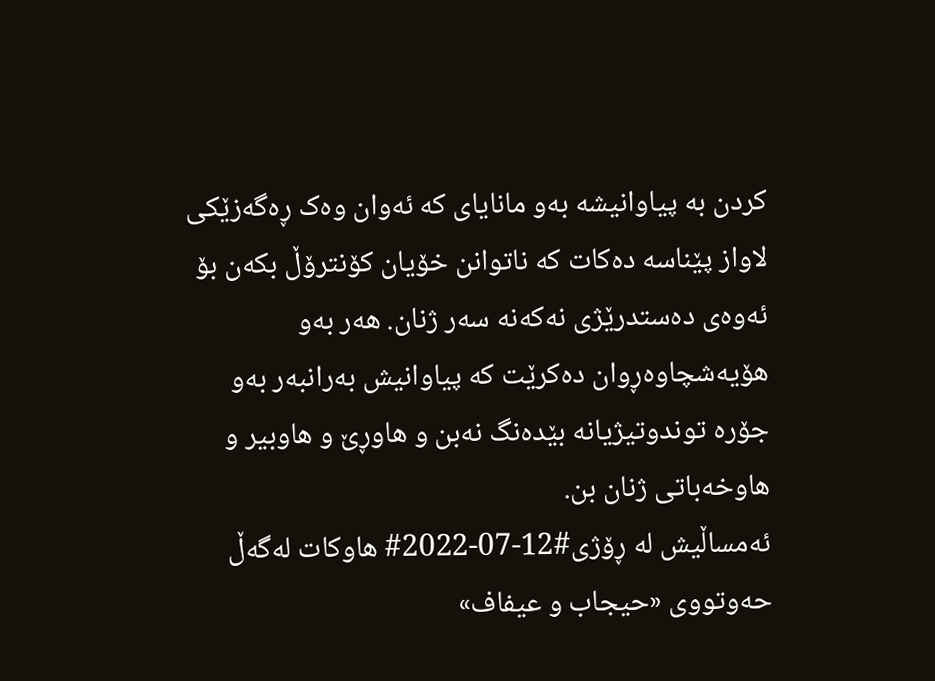کردن بە پیاوانیشە بەو مانایای کە ئەوان وەک ڕەگەزێکی لاواز پێناسە دەکات کە ناتوانن خۆیان کۆنترۆڵ بکەن بۆ ئەوەی دەستدرێژی نەکەنە سەر ژنان. هەر بەو هۆیەشچاوەڕوان دەکرێت کە پیاوانیش بەرانبەر بەو جۆرە توندوتیژیانە بێدەنگ نەبن و هاوڕێ و هاوبیر و هاوخەباتی ژنان بن.
ئەمساڵیش لە ڕۆژی#12-07-2022# هاوکات لەگەڵ حەوتووی «حیجاب و عیفاف»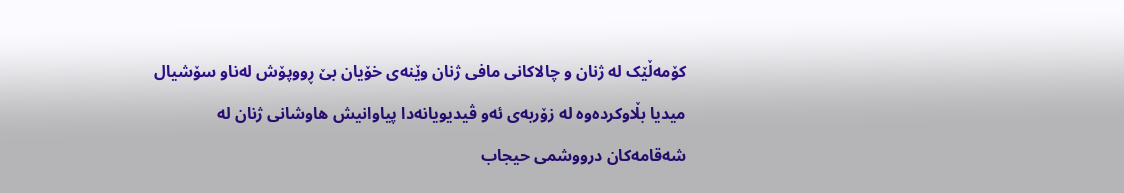کۆمەڵێک لە ژنان و چالاکانی مافی ژنان وێنەی خۆیان بێ ڕووپۆش لەناو سۆشیال میدیا بڵاوکردەوە لە زۆربەی ئەو ڤیدیویانەدا پیاوانیش هاوشانی ژنان لە شەقامەکان درووشمی حیجاب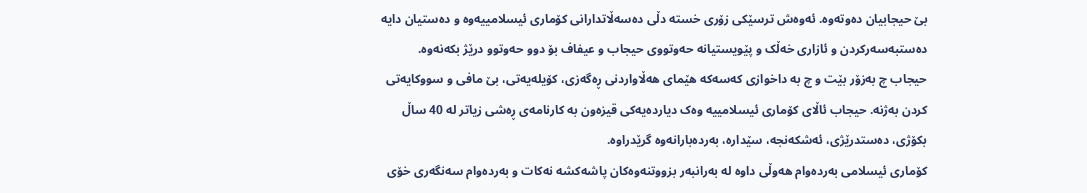بێ حیجابیان دەوتەوە. ئەوەش ترسێکی زۆری خستە دڵی دەسەڵاتدارانی کۆماری ئیسلامییەوە و دەستیان دایە دەستبەسەرکردن و ئازاری خەڵک و پێویستیانە حەوتووی حیجاب و عیفاف بۆ دوو حەوتوو درێژ بکەنەوە.
حیجاب چ بەزۆر بێت و چ بە داخوازی کەسەکە هێمای هەڵاواردنی ڕەگەزی، کۆیلەیەتی، بێ مافی و سووکایەتی کردن بەژنە. حیجاب ئاڵای کۆماری ئیسلامییە وەک دیاردەیەکی قیزەون بە کارنامەی ڕەشی زیاتر لە 40 ساڵ بکۆژی، دەستدرێژی، ئەشکەنجە، سێدارە، بەردەبارانەوە گرێدراوە.
کۆماری ئیسلامی بەردەوام هەوڵی داوە لە بەرانبەر بزووتنەوەکان پاشەکشە نەکات و بەردەوام سەنگەری خۆی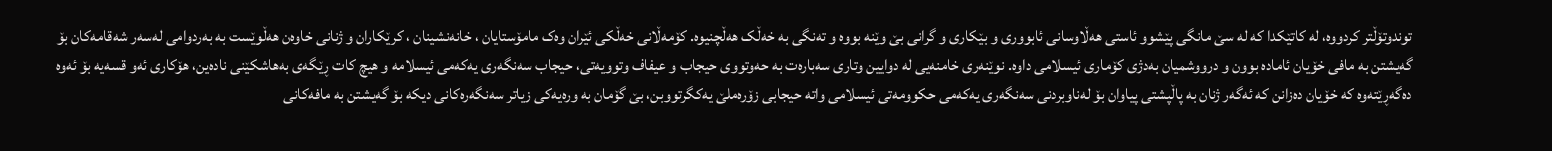توندوتۆڵتر کردووە، لە کاتێکدا کە لە سێ مانگی پێشوو ئاستی هەڵاوسانی ئابووری و بێکاری و گرانی بێ وێنە بووە و تەنگی بە خەڵک هەڵچنیوە. کۆمەڵانی خەڵکی ئێران وەک مامۆستایان ، خانەنشینان ، کرێکاران و ژنانی خاوەن هەڵوێست بە بەردوامی لەسەر شەقامەکان بۆ گەیشتن بە مافی خۆیان ئامادە بوون و درووشمیان بەدژی کۆماری ئیسلامی داوە. نوێنەری خامنەیی لە دوایین وتاری سەبارەت بە حەوتووی حیجاب و عیفاف وتوویەتی، حیجاب سەنگەری یەکەمی ئیسلامە و هیچ کات ڕێگەی بەهاشکێنی نادەین، هۆکاری ئەو قسەیە بۆ ئەوە دەگەڕێتەوە کە خۆیان دەزانن کە ئەگەر ژنان بە پاڵپشتی پیاوان بۆ لەناوبردنی سەنگەری یەکەمی حکوومەتی ئیسلامی واتە حیجابی زۆرەملێ یەکگرتووبن، بێ گۆمان بە ورەیەکی زیاتر سەنگەرەکانی دیکە بۆ گەیشتن بە مافەکانی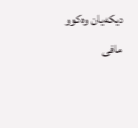دیکەیان وەکوو مافی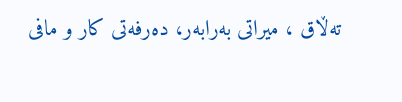تەڵاق ، میراتی بەرابەر، دەرفەتی کار و مافی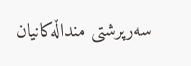سەرپرشتی منداڵەکانیان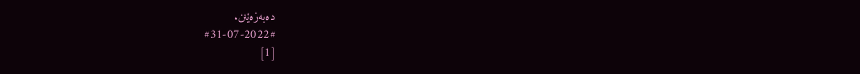دەبەزەێنن.
#31-07-2022#
[1]